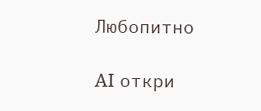Любопитно

AI откри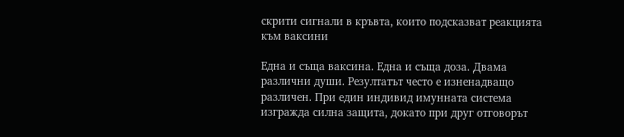скрити сигнали в кръвта, които подсказват реакцията към ваксини

Една и съща ваксина. Една и съща доза. Двама различни души. Резултатът често е изненадващо различен. При един индивид имунната система изгражда силна защита, докато при друг отговорът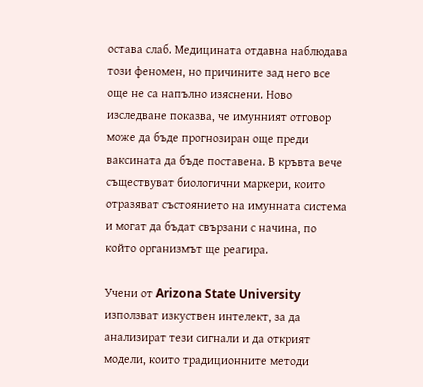остава слаб. Медицината отдавна наблюдава този феномен, но причините зад него все още не са напълно изяснени. Ново изследване показва, че имунният отговор може да бъде прогнозиран още преди ваксината да бъде поставена. В кръвта вече съществуват биологични маркери, които отразяват състоянието на имунната система и могат да бъдат свързани с начина, по който организмът ще реагира.

Учени от Arizona State University използват изкуствен интелект, за да анализират тези сигнали и да открият модели, които традиционните методи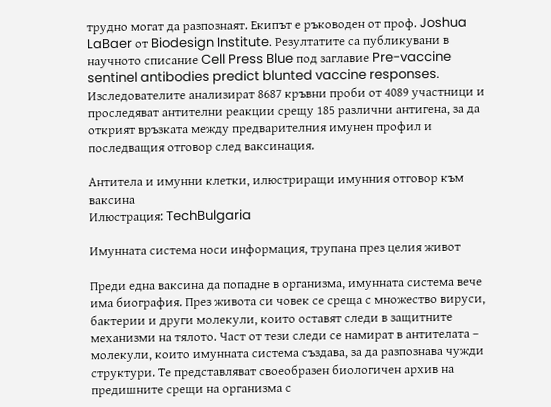трудно могат да разпознаят. Екипът е ръководен от проф. Joshua LaBaer от Biodesign Institute. Резултатите са публикувани в научното списание Cell Press Blue под заглавие Pre-vaccine sentinel antibodies predict blunted vaccine responses. Изследователите анализират 8687 кръвни проби от 4089 участници и проследяват антителни реакции срещу 185 различни антигена, за да открият връзката между предварителния имунен профил и последващия отговор след ваксинация.

Антитела и имунни клетки, илюстриращи имунния отговор към ваксина
Илюстрация: TechBulgaria

Имунната система носи информация, трупана през целия живот

Преди една ваксина да попадне в организма, имунната система вече има биография. През живота си човек се среща с множество вируси, бактерии и други молекули, които оставят следи в защитните механизми на тялото. Част от тези следи се намират в антителата – молекули, които имунната система създава, за да разпознава чужди структури. Те представляват своеобразен биологичен архив на предишните срещи на организма с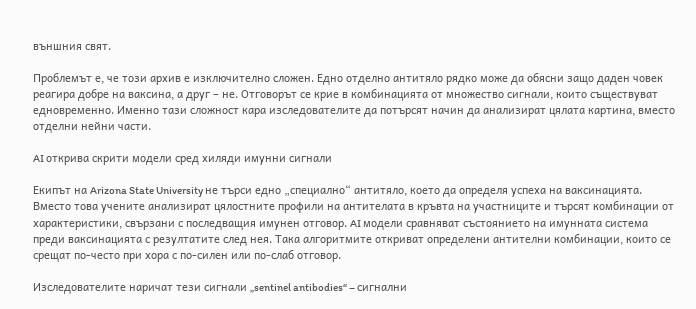външния свят.

Проблемът е, че този архив е изключително сложен. Едно отделно антитяло рядко може да обясни защо даден човек реагира добре на ваксина, а друг – не. Отговорът се крие в комбинацията от множество сигнали, които съществуват едновременно. Именно тази сложност кара изследователите да потърсят начин да анализират цялата картина, вместо отделни нейни части.

AI открива скрити модели сред хиляди имунни сигнали

Екипът на Arizona State University не търси едно „специално“ антитяло, което да определя успеха на ваксинацията. Вместо това учените анализират цялостните профили на антителата в кръвта на участниците и търсят комбинации от характеристики, свързани с последващия имунен отговор. AI модели сравняват състоянието на имунната система преди ваксинацията с резултатите след нея. Така алгоритмите откриват определени антителни комбинации, които се срещат по-често при хора с по-силен или по-слаб отговор.

Изследователите наричат тези сигнали „sentinel antibodies“ – сигнални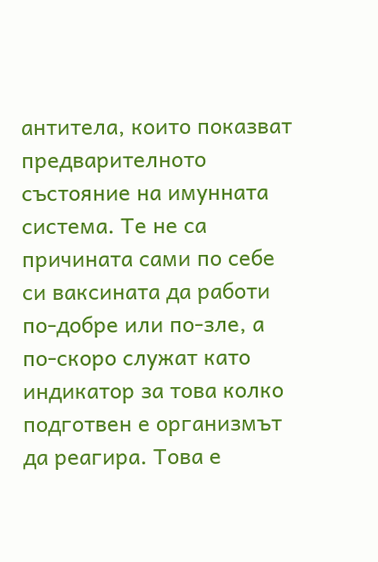антитела, които показват предварителното състояние на имунната система. Те не са причината сами по себе си ваксината да работи по-добре или по-зле, а по-скоро служат като индикатор за това колко подготвен е организмът да реагира. Това е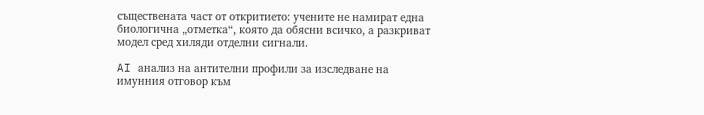съществената част от откритието: учените не намират една биологична „отметка“, която да обясни всичко, а разкриват модел сред хиляди отделни сигнали.

AI анализ на антителни профили за изследване на имунния отговор към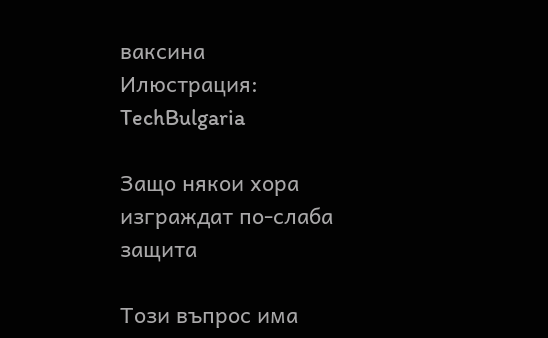ваксина
Илюстрация: TechBulgaria

Защо някои хора изграждат по-слаба защита

Този въпрос има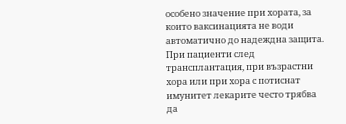особено значение при хората, за които ваксинацията не води автоматично до надеждна защита. При пациенти след трансплантация, при възрастни хора или при хора с потиснат имунитет лекарите често трябва да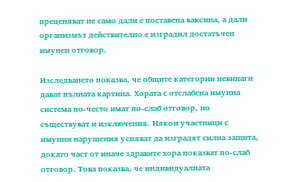преценяват не само дали е поставена ваксина, а дали организмът действително е изградил достатъчен имунен отговор.

Изследването показва, че общите категории невинаги дават пълната картина. Хората с отслабена имунна система по-често имат по-слаб отговор, но съществуват и изключения. Някои участници с имунни нарушения успяват да изградят силна защита, докато част от иначе здравите хора показват по-слаб отговор. Това показва, че индивидуалната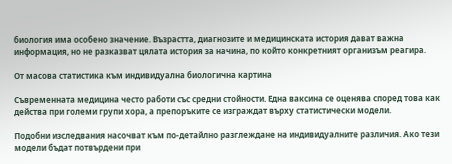биология има особено значение. Възрастта, диагнозите и медицинската история дават важна информация, но не разказват цялата история за начина, по който конкретният организъм реагира.

От масова статистика към индивидуална биологична картина

Съвременната медицина често работи със средни стойности. Една ваксина се оценява според това как действа при големи групи хора, а препоръките се изграждат върху статистически модели.

Подобни изследвания насочват към по-детайлно разглеждане на индивидуалните различия. Ако тези модели бъдат потвърдени при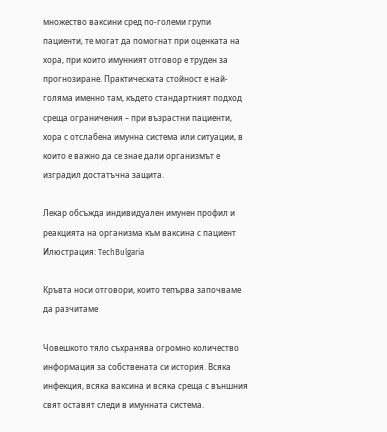множество ваксини сред по-големи групи пациенти, те могат да помогнат при оценката на хора, при които имунният отговор е труден за прогнозиране. Практическата стойност е най-голяма именно там, където стандартният подход среща ограничения – при възрастни пациенти, хора с отслабена имунна система или ситуации, в които е важно да се знае дали организмът е изградил достатъчна защита.

Лекар обсъжда индивидуален имунен профил и реакцията на организма към ваксина с пациент
Илюстрация: TechBulgaria

Кръвта носи отговори, които тепърва започваме да разчитаме

Човешкото тяло съхранява огромно количество информация за собствената си история. Всяка инфекция, всяка ваксина и всяка среща с външния свят оставят следи в имунната система.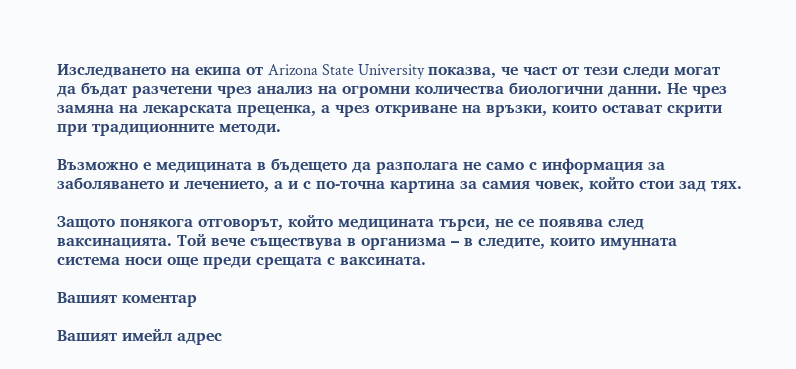Изследването на екипа от Arizona State University показва, че част от тези следи могат да бъдат разчетени чрез анализ на огромни количества биологични данни. Не чрез замяна на лекарската преценка, а чрез откриване на връзки, които остават скрити при традиционните методи.

Възможно е медицината в бъдещето да разполага не само с информация за заболяването и лечението, а и с по-точна картина за самия човек, който стои зад тях.

Защото понякога отговорът, който медицината търси, не се появява след ваксинацията. Той вече съществува в организма – в следите, които имунната система носи още преди срещата с ваксината.

Вашият коментар

Вашият имейл адрес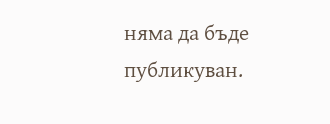няма да бъде публикуван.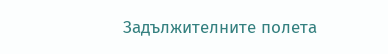Задължителните полета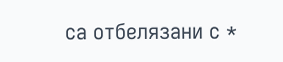са отбелязани с *